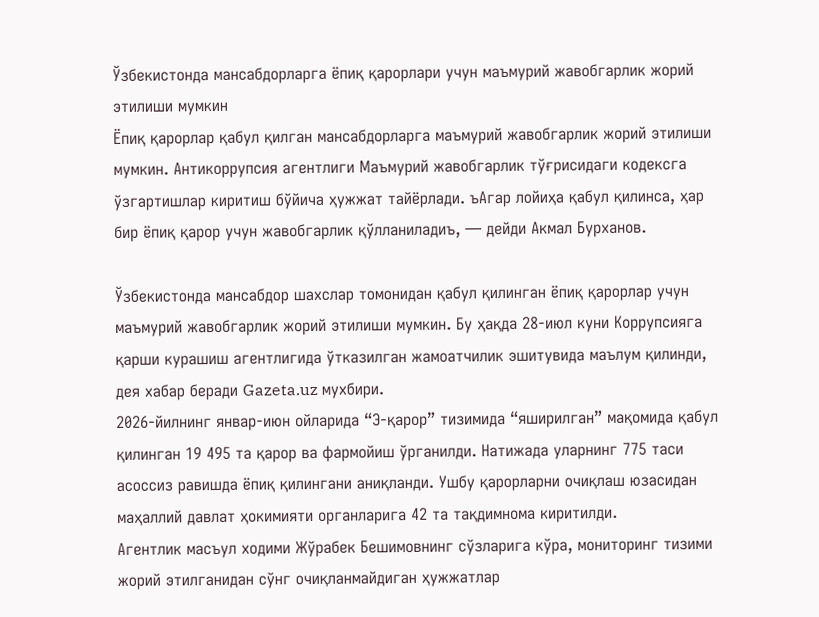Ўзбекистонда мансабдорларга ёпиқ қарорлари учун маъмурий жавобгарлик жорий этилиши мумкин
Ёпиқ қарорлар қабул қилган мансабдорларга маъмурий жавобгарлик жорий этилиши мумкин. Антикоррупсия агентлиги Маъмурий жавобгарлик тўғрисидаги кодексга ўзгартишлар киритиш бўйича ҳужжат тайёрлади. ъАгар лойиҳа қабул қилинса, ҳар бир ёпиқ қарор учун жавобгарлик қўлланиладиъ, — дейди Акмал Бурханов.

Ўзбекистонда мансабдор шахслар томонидан қабул қилинган ёпиқ қарорлар учун маъмурий жавобгарлик жорий этилиши мумкин. Бу ҳақда 28-июл куни Коррупсияга қарши курашиш агентлигида ўтказилган жамоатчилик эшитувида маълум қилинди, дея хабар беради Gazeta.uz мухбири.
2026-йилнинг январ-июн ойларида “Э-қарор” тизимида “яширилган” мақомида қабул қилинган 19 495 та қарор ва фармойиш ўрганилди. Натижада уларнинг 775 таси асоссиз равишда ёпиқ қилингани аниқланди. Ушбу қарорларни очиқлаш юзасидан маҳаллий давлат ҳокимияти органларига 42 та тақдимнома киритилди.
Агентлик масъул ходими Жўрабек Бешимовнинг сўзларига кўра, мониторинг тизими жорий этилганидан сўнг очиқланмайдиган ҳужжатлар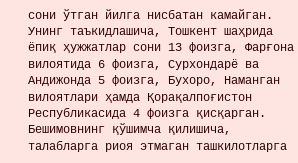сони ўтган йилга нисбатан камайган. Унинг таъкидлашича, Тошкент шаҳрида ёпиқ ҳужжатлар сони 13 фоизга, Фарғона вилоятида 6 фоизга, Сурхондарё ва Андижонда 5 фоизга, Бухоро, Наманган вилоятлари ҳамда Қорақалпоғистон Республикасида 4 фоизга қисқарган.
Бешимовнинг қўшимча қилишича, талабларга риоя этмаган ташкилотларга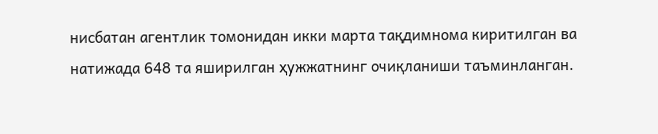нисбатан агентлик томонидан икки марта тақдимнома киритилган ва натижада 648 та яширилган ҳужжатнинг очиқланиши таъминланган.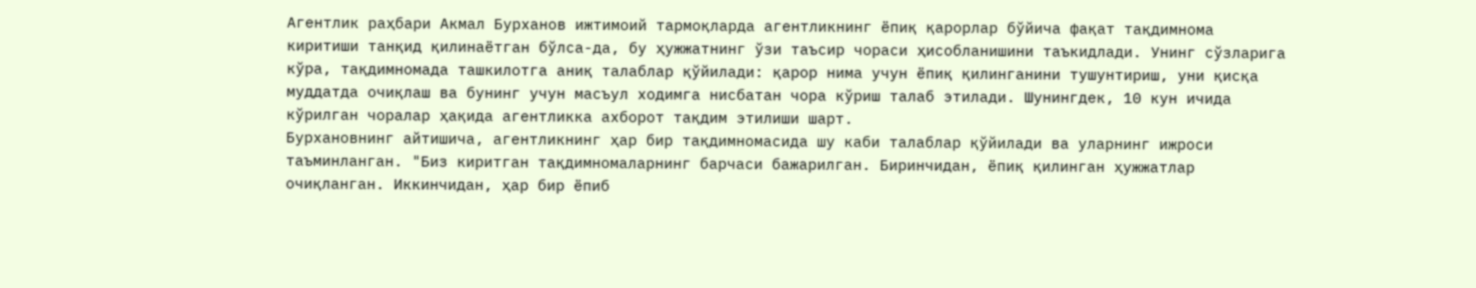Агентлик раҳбари Акмал Бурханов ижтимоий тармоқларда агентликнинг ёпиқ қарорлар бўйича фақат тақдимнома киритиши танқид қилинаётган бўлса-да, бу ҳужжатнинг ўзи таъсир чораси ҳисобланишини таъкидлади. Унинг сўзларига кўра, тақдимномада ташкилотга аниқ талаблар қўйилади: қарор нима учун ёпиқ қилинганини тушунтириш, уни қисқа муддатда очиқлаш ва бунинг учун масъул ходимга нисбатан чора кўриш талаб этилади. Шунингдек, 10 кун ичида кўрилган чоралар ҳақида агентликка ахборот тақдим этилиши шарт.
Бурхановнинг айтишича, агентликнинг ҳар бир тақдимномасида шу каби талаблар қўйилади ва уларнинг ижроси таъминланган. "Биз киритган тақдимномаларнинг барчаси бажарилган. Биринчидан, ёпиқ қилинган ҳужжатлар очиқланган. Иккинчидан, ҳар бир ёпиб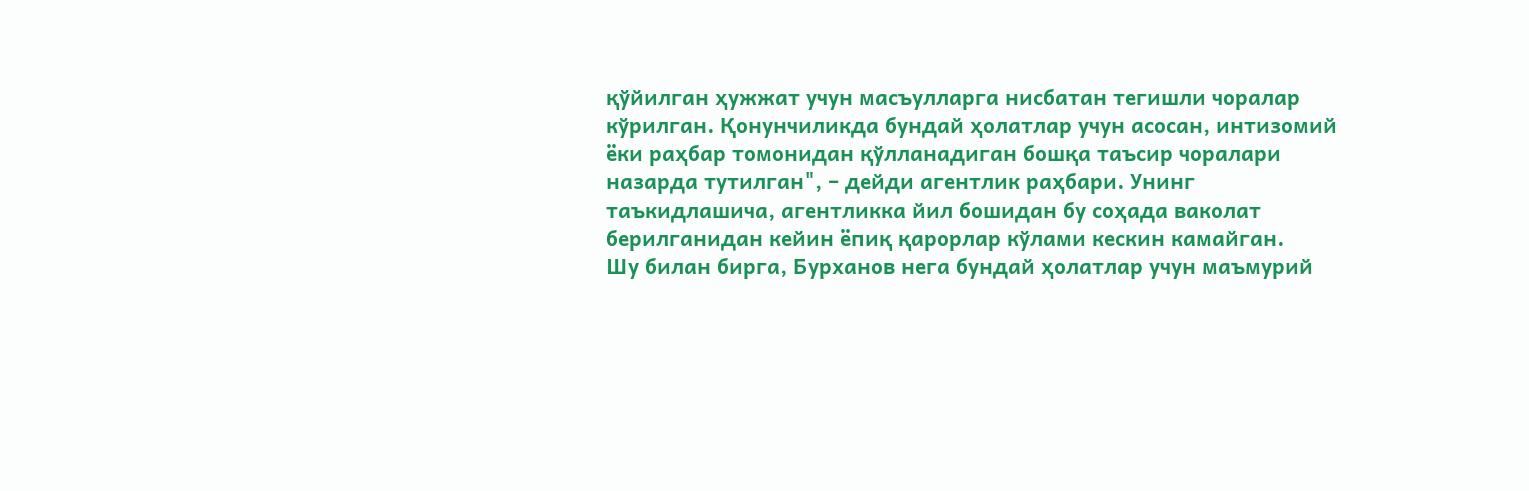қўйилган ҳужжат учун масъулларга нисбатан тегишли чоралар кўрилган. Қонунчиликда бундай ҳолатлар учун асосан, интизомий ёки раҳбар томонидан қўлланадиган бошқа таъсир чоралари назарда тутилган", – дейди агентлик раҳбари. Унинг таъкидлашича, агентликка йил бошидан бу соҳада ваколат берилганидан кейин ёпиқ қарорлар кўлами кескин камайган.
Шу билан бирга, Бурханов нега бундай ҳолатлар учун маъмурий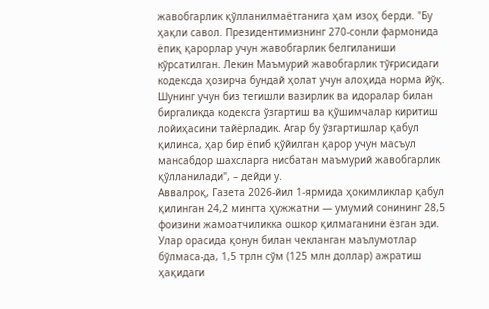жавобгарлик қўлланилмаётганига ҳам изоҳ берди. "Бу ҳақли савол. Президентимизнинг 270-сонли фармонида ёпиқ қарорлар учун жавобгарлик белгиланиши кўрсатилган. Лекин Маъмурий жавобгарлик тўғрисидаги кодексда ҳозирча бундай ҳолат учун алоҳида норма йўқ. Шунинг учун биз тегишли вазирлик ва идоралар билан биргаликда кодексга ўзгартиш ва қўшимчалар киритиш лойиҳасини тайёрладик. Агар бу ўзгартишлар қабул қилинса, ҳар бир ёпиб қўйилган қарор учун масъул мансабдор шахсларга нисбатан маъмурий жавобгарлик қўлланилади", – дейди у.
Аввалроқ, Газета 2026-йил 1-ярмида ҳокимликлар қабул қилинган 24,2 мингта ҳужжатни — умумий сонининг 28,5 фоизини жамоатчиликка ошкор қилмаганини ёзган эди. Улар орасида қонун билан чекланган маълумотлар бўлмаса-да, 1,5 трлн сўм (125 млн доллар) ажратиш ҳақидаги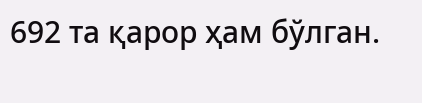692 та қарор ҳам бўлган.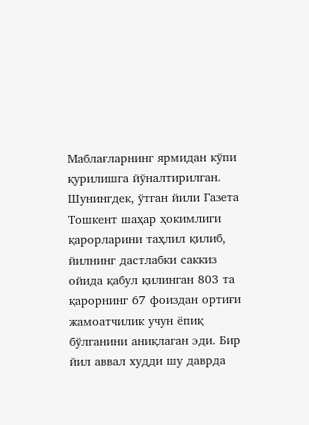Маблағларнинг ярмидан кўпи қурилишга йўналтирилган.
Шунингдек, ўтган йили Газета Тошкент шаҳар ҳокимлиги қарорларини таҳлил қилиб, йилнинг дастлабки саккиз ойида қабул қилинган 803 та қарорнинг 67 фоиздан ортиғи жамоатчилик учун ёпиқ бўлганини аниқлаган эди. Бир йил аввал худди шу даврда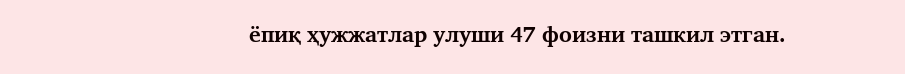ёпиқ ҳужжатлар улуши 47 фоизни ташкил этган.